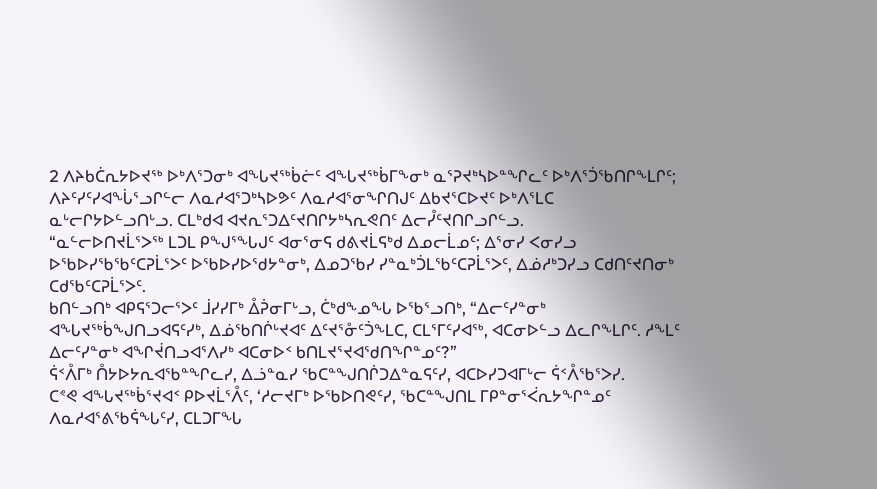2 ᐱᔨᑲᑖᕆᔭᐅᔪᖅ ᐅᒃᐱᕐᑐᓂᒃ ᐊᖓᔪᖅᑳᓖᑦ ᐊᖓᔪᖅᑳᒥᖕᓂᒃ ᓇᕐᕈᔪᒃᓴᐅᓐᖏᓚᑦ ᐅᒃᐱᕐᑑᖃᑎᒋᖕᒪᒋᑦ; ᐱᔨᑦᓯᑦᓯᐊᖔᕐᓗᒋᓪᓕ ᐱᓇᓱᐊᕐᑐᒃᓴᐅᕗᑦ ᐱᓇᓱᐊᕐᓂᖏᑎᒍᑦ ᐃᑲᔪᕐᑕᐅᔪᑦ ᐅᒃᐱᕐᒪᑕ ᓇᒡᓕᒋᔭᐅᓪᓗᑎᒡᓗ. ᑕᒪᒃᑯᐊ ᐊᔪᕆᕐᑐᐃᑦᔪᑎᒋᔭᒃᓴᕆᕙᑎᑦ ᐃᓕᓮᑦᔪᑎᒋᓗᒋᓪᓗ.
“ᓇᓪᓕᐅᑎᔪᒫᕐᐳᖅ ᒪᑐᒪ ᑭᖑᕐᖓᒍᑦ ᐊᓂᕐᓂᕋ ᑯᕕᔪᒫᕋᒃᑯ ᐃᓄᓕᒫᓄᑦ; ᐃᕐᓂᓯ ᐸᓂᓯᓗ ᐅᖃᐅᓯᖃᖃᑦᑕᕈᒫᕐᐳᑦ ᐅᖃᐅᓯᐅᖁᔭᓐᓂᒃ, ᐃᓄᑐᖃᓯ ᓯᓐᓇᒃᑑᒪᖃᑦᑕᕈᒫᕐᐳᑦ, ᐃᓅᓱᒃᑐᓯᓗ ᑕᑯᑎᑦᔪᑎᓂᒃ ᑕᑯᖃᑦᑕᕈᒫᕐᐳᑦ.
ᑲᑎᓪᓗᑎᒃ ᐊᑭᕋᕐᑐᓕᕐᐳᑦ ᒨᓯᓯᒥᒃ ᐂᕉᓂᒥᒡᓗ, ᑖᒃᑯᖕᓄᖓ ᐅᖃᕐᓗᑎᒃ, “ᐃᓕᑦᓯᓐᓂᒃ ᐊᖓᔪᖅᑳᖑᑎᓗᐊᕋᑦᓯᒃ, ᐃᓅᖃᑎᒌᒡᔪᐊᑦ ᐃᑦᔪᕐᓁᑦᑑᖕᒪᑕ, ᑕᒪᕐᒥᑦᓯᐊᖅ, ᐊᑕᓂᐅᓪᓗ ᐃᓚᒋᖕᒪᒋᑦ. ᓱᖕᒪᑦ ᐃᓕᑦᓯᓐᓂᒃ ᐊᖏᔫᑎᓗᐊᕐᐱᓯᒃ ᐊᑕᓂᐅᑉ ᑲᑎᒪᔪᕐᔪᐊᖁᑎᖏᓐᓄᑦ?”
ᕌᑉᐰᒥᒃ ᑍᔭᐅᔭᕆᐊᖃᓐᖏᓚᓯ, ᐃᓘᓐᓇᓯ ᖃᑕᓐᖑᑎᒌᑐᐃᓐᓇᕋᑦᓯ, ᐊᑕᐅᓯᑐᐊᒥᒡᓕ ᕌᑉᐰᖃᕐᐳᓯ.
ᑕᕝᕙ ᐊᖓᔪᖅᑳᕐᔪᐊᑉ ᑭᐅᔪᒫᕐᐰᑦ, ‘ᓱᓕᔪᒥᒃ ᐅᖃᐅᑎᕙᑦᓯ, ᖃᑕᓐᖑᑎᒪ ᒥᑭᓐᓂᕐᐹᕆᔭᖏᓐᓄᑦ ᐱᓇᓱᐊᕐᕕᖃᕌᖓᑦᓯ, ᑕᒪᑐᒥᖓ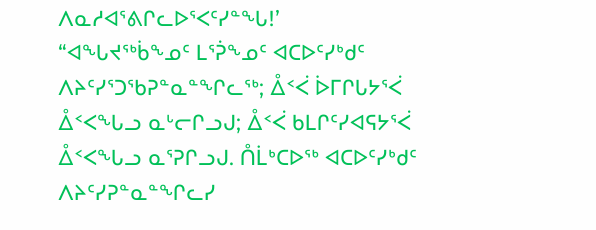ᐱᓇᓱᐊᕐᕕᒋᓚᐅᕐᐸᑦᓯᓐᖓ!’
“ᐊᖓᔪᖅᑳᖕᓄᑦ ᒪᕐᕉᖕᓄᑦ ᐊᑕᐅᑦᓯᒃᑯᑦ ᐱᔨᑦᓯᕐᑐᖃᕈᓐᓇᓐᖏᓚᖅ; ᐂᑉᐹ ᐆᒥᒋᒐᔭᕐᐹ ᐂᑉᐸᖓᓗ ᓇᒡᓕᒋᓗᒍ; ᐂᑉᐹ ᑲᒪᒋᑦᓯᐊᕋᔭᕐᐹ ᐂᑉᐸᖓᓗ ᓇᕐᕈᒋᓗᒍ. ᑍᒫᒃᑕᐅᖅ ᐊᑕᐅᑦᓯᒃᑯᑦ ᐱᔨᑦᓯᕈᓐᓇᓐᖏᓚᓯ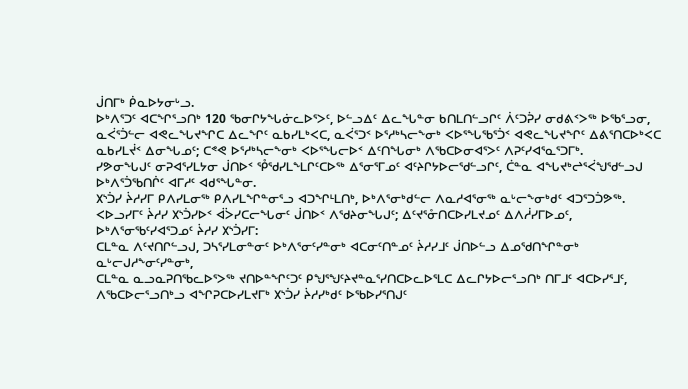ᒎᑎᒥᒃ ᑮᓇᐅᔭᓂᒡᓗ.
ᐅᒃᐱᕐᑐᑦ ᐊᑕᖏᕐᓗᑎᒃ 120 ᖃᓂᒋᔭᖓᓃᓚᐅᕐᐳᑦ, ᐅᓪᓗᐃᑦ ᐃᓚᖓᓐᓂ ᑲᑎᒪᑎᓪᓗᒋᑦ ᐲᑦᑐᕉᓯ ᓂᑯᕕᑉᐳᖅ ᐅᖃᕐᓗᓂ,
ᓇᐹᕐᑑᓪᓕ ᐊᕙᓚᖓᔪᖏᑕ ᐃᓚᖏᑦ ᓇᑲᓯᒪᒃᐸᑕ, ᓇᐹᕐᑐᑉ ᐅᕐᓱᒃᓴᓕᖕᓂᒃ ᐸᐅᕐᖓᖃᕐᑑᑉ ᐊᕙᓚᖓᔪᖏᑦ ᐃᕕᕐᑎᑕᐅᒃᐸᑕ ᓇᑲᓯᒪᔫᑉ ᐃᓂᖓᓄᑦ; ᑕᕝᕙ ᐅᕐᓱᒃᓴᓕᖕᓂᒃ ᐸᐅᕐᖓᓕᐅᑉ ᐃᑦᑎᖓᓂᒃ ᐱᖃᑕᐅᓂᐊᕐᐳᑦ ᐱᕈᑦᓯᐊᕐᓇᕐᑐᒥᒃ.
ᓯᕗᓂᖓᒍᑦ ᓂᕈᐊᕐᓯᒪᔭᓂ ᒎᑎᐅᑉ ᕾᖁᓯᒪᖕᒪᒋᑦᑕᐅᖅ ᐃᕐᓂᕐᒥᓄᑦ ᐊᑦᔨᒋᔭᐅᓕᖁᓪᓗᒋᑦ, ᑖᓐᓇ ᐊᖓᔪᒃᖠᕐᐹᖑᖁᓪᓗᒍ ᐅᒃᐱᕐᑑᖃᑎᒌᑦ ᐊᒥᓱᑦ ᐊᑯᕐᖓᓐᓂ.
᙭ᔅᑑᓯ ᔩᓱᓯᒥ ᑭᐱᓯᒪᓂᖅ ᑭᐱᓯᒪᖏᓐᓂᕐᓗ ᐊᑐᖏᒻᒪᑎᒃ, ᐅᒃᐱᕐᓂᒃᑯᓪᓕ ᐱᓇᓱᐊᕐᓂᖅ ᓇᒡᓕᖕᓂᒃᑯᑦ ᐊᑐᕐᑐᑑᕗᖅ.
ᐸᐅᓗᓯᒥᑦ ᔩᓱᓯ ᙭ᔅᑑᓯᐅᑉ ᐋᐴᓯᑕᓕᖓᓂᑦ ᒎᑎᐅᑉ ᐱᖁᔨᓂᖓᒍᑦ; ᐃᑦᔪᕐᓁᑎᑕᐅᓯᒪᔪᓄᑦ ᐃᐱᓲᓯᒥᐅᓄᑦ, ᐅᒃᐱᕐᓂᖃᑦᓯᐊᕐᑐᓄᑦ ᔩᓱᓯ ᙭ᔅᑑᓯᒥ:
ᑕᒪᓐᓇ ᐱᑦᔪᑎᒋᓪᓗᒍ, ᑐᓴᕐᓯᒪᓂᓐᓂᑦ ᐅᒃᐱᕐᓂᑦᓯᓐᓂᒃ ᐊᑕᓂᑦᑎᓐᓄᑦ ᔩᓱᓯᒧᑦ ᒎᑎᐅᓪᓗ ᐃᓄᖁᑎᖏᓐᓂᒃ ᓇᒡᓕᒍᓱᖕᓂᑦᓯᓐᓂᒃ,
ᑕᒪᓐᓇ ᓇᓗᓇᕈᑎᖃᓚᐅᕐᐳᖅ ᔪᑎᐅᓐᖏᑦᑐᑦ ᑭᖑᕐᖑᑦᔨᔪᓐᓇᕐᓯᑎᑕᐅᓚᐅᕐᒪᑕ ᐃᓚᒋᔭᐅᓕᕐᓗᑎᒃ ᑎᒥᒧᑦ ᐊᑕᐅᓯᕐᒧᑦ, ᐱᖃᑕᐅᓕᕐᓗᑎᒃᓗ ᐊᖏᕈᑕᐅᓯᒪᔪᒥᒃ ᙭ᔅᑑᓯ ᔩᓱᓯᒃᑯᑦ ᐅᖃᐅᓯᕐᑎᒍᑦ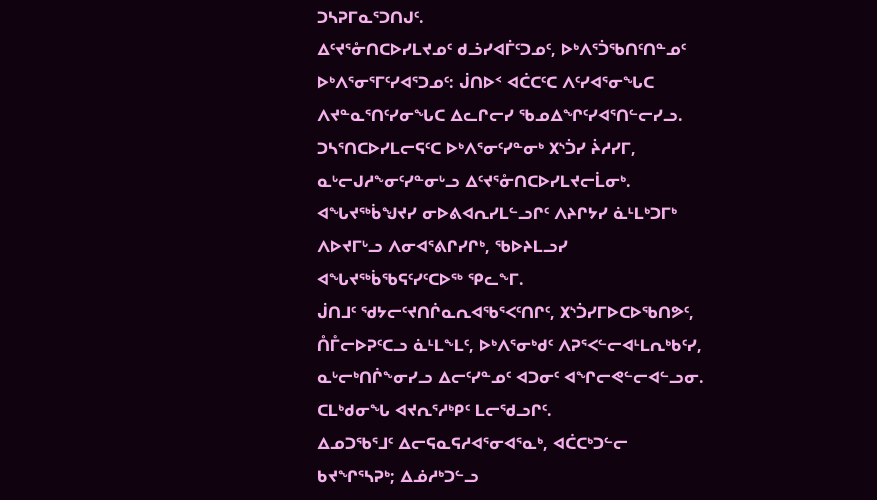ᑐᓴᕈᒥᓇᕐᑐᑎᒍᑦ.
ᐃᑦᔪᕐᓁᑎᑕᐅᓯᒪᔪᓄᑦ ᑯᓘᓯᐊᒦᑦᑐᓄᑦ, ᐅᒃᐱᕐᑑᖃᑎᑦᑎᓐᓄᑦ ᐅᒃᐱᕐᓂᕐᒥᑦᓯᐊᕐᑐᓄᑦ: ᒎᑎᐅᑉ ᐊᑖᑕᑦᑕ ᐱᑦᓯᐊᕐᓂᖓᑕ ᐱᔪᓐᓇᕐᑎᑦᓯᓂᖓᑕ ᐃᓚᒋᓕᓯ ᖃᓄᐃᖏᑦᓯᐊᕐᑎᓪᓕᓯᓗ.
ᑐᓴᕐᑎᑕᐅᓯᒪᓕᕋᑦᑕ ᐅᒃᐱᕐᓂᑦᓯᓐᓂᒃ ᙭ᔅᑑᓯ ᔩᓱᓯᒥ, ᓇᒡᓕᒍᓱᖕᓂᑦᓯᓐᓂᒡᓗ ᐃᑦᔪᕐᓁᑎᑕᐅᓯᒪᔪᓕᒫᓂᒃ.
ᐊᖓᔪᖅᑳᖑᔪᓯ ᓂᐅᕕᐊᕆᓯᒪᓪᓗᒋᑦ ᐱᔨᒋᔭᓯ ᓈᒻᒪᒃᑐᒥᒃ ᐱᐅᔪᒥᒡᓗ ᐱᓂᐊᕐᕕᒋᓯᒋᒃ, ᖃᐅᔨᒪᓗᓯ ᐊᖓᔪᖅᑳᖃᕋᑦᓯᑦᑕᐅᖅ ᕿᓚᖕᒥ.
ᒎᑎᒧᑦ ᖁᔭᓕᑦᔪᑎᒌᓇᕆᐊᖃᕐᐸᑦᑎᒋᑦ, ᙭ᔅᑑᓯᒥᐅᑕᐅᖃᑎᕗᑦ, ᑍᒤᓕᐅᕈᑦᑕᓗ ᓈᒻᒪᖕᒪᑦ, ᐅᒃᐱᕐᓂᒃᑯᑦ ᐱᕈᕐᐸᓪᓕᐊᒻᒪᕆᒃᑲᑦᓯ, ᓇᒡᓕᒃᑎᒌᖕᓂᓯᓗ ᐃᓕᑦᓯᓐᓄᑦ ᐊᑐᓂᑦ ᐊᖏᓕᕙᓪᓕᐊᓪᓗᓂ.
ᑕᒪᒃᑯᓂᖓ ᐊᔪᕆᕐᓱᒃᑭᑦ ᒪᓕᖁᓗᒋᑦ.
ᐃᓄᑐᖃᕐᒧᑦ ᐃᓕᕋᓇᕋᓱᐊᕐᓂᐊᕐᓇᒃ, ᐊᑖᑕᒃᑐᓪᓕ ᑲᔪᖏᕐᓴᕈᒃ; ᐃᓅᓱᒃᑐᓪᓗ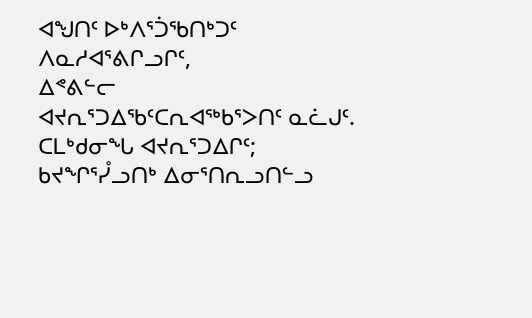ᐊᖑᑎᑦ ᐅᒃᐱᕐᑑᖃᑎᒃᑐᑦ ᐱᓇᓱᐊᕐᕕᒋᓗᒋᑦ,
ᐃᕝᕕᓪᓕ ᐊᔪᕆᕐᑐᐃᖃᑦᑕᕆᐊᖅᑲᕐᐳᑎᑦ ᓇᓛᒍᑦ.
ᑕᒪᒃᑯᓂᖓ ᐊᔪᕆᕐᑐᐃᒋᑦ; ᑲᔪᖏᕐᓮᓗᑎᒃ ᐃᓂᕐᑎᕆᓗᑎᓪᓗ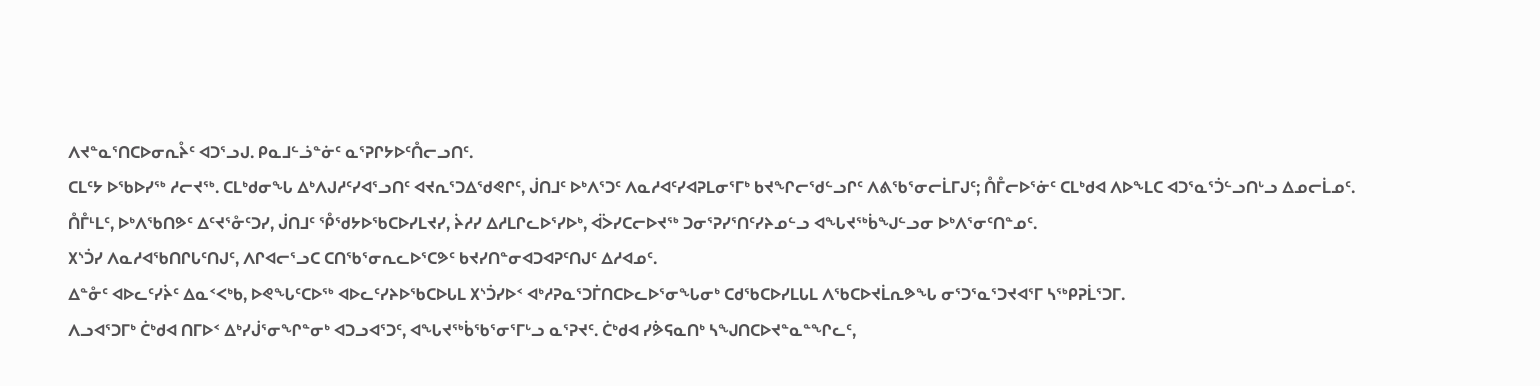ᐱᔪᓐᓇᕐᑎᑕᐅᓂᕆᔧᑦ ᐊᑐᕐᓗᒍ. ᑭᓇᒧᓪᓘᓐᓃᑦ ᓇᕐᕈᒋᔭᐅᑦᑍᓕᓗᑎᑦ.
ᑕᒪᑦᔭ ᐅᖃᐅᓯᖅ ᓱᓕᔪᖅ. ᑕᒪᒃᑯᓂᖓ ᐃᒃᐱᒍᓱᑦᓯᐊᕐᓗᑎᑦ ᐊᔪᕆᕐᑐᐃᖁᕙᒋᑦ, ᒎᑎᒧᑦ ᐅᒃᐱᕐᑐᑦ ᐱᓇᓱᐊᑦᓯᐊᕈᒪᓂᕐᒥᒃ ᑲᔪᖏᓕᖁᓪᓗᒋᑦ ᐱᕕᖃᕐᓂᓕᒫᒥᒍᑦ; ᑍᒤᓕᐅᕐᓃᑦ ᑕᒪᒃᑯᐊ ᐱᐅᖕᒪᑕ ᐊᑐᕐᓇᕐᑑᓪᓗᑎᒡᓗ ᐃᓄᓕᒫᓄᑦ.
ᑍᒤᒻᒪᑦ, ᐅᒃᐱᖃᑎᕗᑦ ᐃᑦᔪᕐᓁᑦᑐᓯ, ᒎᑎᒧᑦ ᕾᖁᔭᐅᖃᑕᐅᓯᒪᔪᓯ, ᔩᓱᓯ ᐃᓱᒪᒋᓚᐅᕐᓯᐅᒃ, ᐋᐴᓯᑕᓕᐅᔪᖅ ᑐᓂᕐᕈᓯᕐᑎᑦᓯᔨᓄᓪᓗ ᐊᖓᔪᖅᑳᖑᓪᓗᓂ ᐅᒃᐱᕐᓂᑦᑎᓐᓄᑦ.
᙭ᔅᑑᓯ ᐱᓇᓱᐊᖃᑎᒋᒐᑦᑎᒍᑦ, ᐱᒋᐊᓕᕐᓗᑕ ᑕᑎᖃᕐᓂᕆᓚᐅᕐᑕᕗᑦ ᑲᔪᓯᑎᓐᓂᐊᑐᐊᕈᑦᑎᒍᑦ ᐃᓱᐊᓄᑦ.
ᐃᓐᓁᑦ ᐊᐅᓚᑦᓯᔩᑦ ᐃᓇᑉᐸᒃᑲ, ᐅᕙᖓᑦᑕᐅᖅ ᐊᐅᓚᑦᓯᔨᐅᖃᑕᐅᒐᒪ ᙭ᔅᑑᓯᐅᑉ ᐊᒃᓱᕈᓇᕐᑐᒦᑎᑕᐅᓚᐅᕐᓂᖓᓂᒃ ᑕᑯᖃᑕᐅᓯᒪᒐᒪ ᐱᖃᑕᐅᔪᒫᕆᕗᖓ ᓂᕐᑐᕐᓇᕐᑐᔪᐊᕐᒥ ᓴᖅᑭᕈᒫᕐᑐᒥ.
ᐱᓗᐊᕐᑐᒥᒃ ᑖᒃᑯᐊ ᑎᒥᐅᑉ ᐃᒃᓯᒎᕐᓂᖏᓐᓂᒃ ᐊᑐᓗᐊᕐᑐᑦ, ᐊᖓᔪᖅᑳᖃᕐᓂᕐᒥᒡᓗ ᓇᕐᕈᔪᑦ. ᑖᒃᑯᐊ ᓯᕘᕋᓇᑎᒃ ᓴᖑᑎᑕᐅᔪᓐᓇᓐᖏᓚᑦ,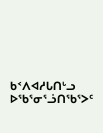ᑲᑉᐱᐊᓱᒐᑎᒡᓗ ᐅᖃᕐᓂᕐᓘᑎᖃᕐᐳᑦ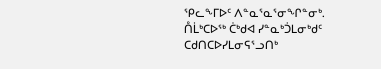ᕿᓚᖕᒥᐅᑦ ᐱᓐᓇᕐᓇᕐᓂᖏᓐᓂᒃ.
ᑍᒫᒃᑕᐅᖅ ᑖᒃᑯᐊ ᓯᓐᓇᒃᑑᒪᓂᒃᑯᑦ ᑕᑯᑎᑕᐅᓯᒪᓂᕋᕐᓗᑎᒃ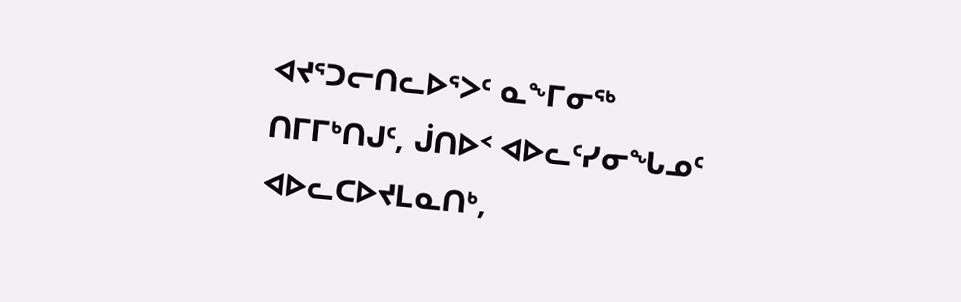ᐊᔪᕐᑐᓕᑎᓚᐅᕐᐳᑦ ᓇᖕᒥᓂᖅ ᑎᒥᒥᒃᑎᒍᑦ, ᒎᑎᐅᑉ ᐊᐅᓚᑦᓯᓂᖓᓄᑦ ᐊᐅᓚᑕᐅᔪᒪᓇᑎᒃ,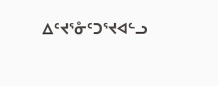ᐃᑦᔪᕐᓁᑦᑐᕐᔪᐊᓪᓗ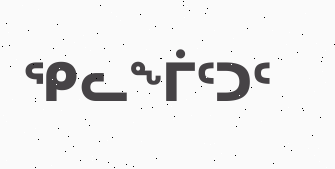ᕿᓚᖕᒦᑦᑐᑦ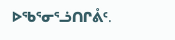ᐅᖃᕐᓂᕐᓘᑎᒋᕔᑦ.